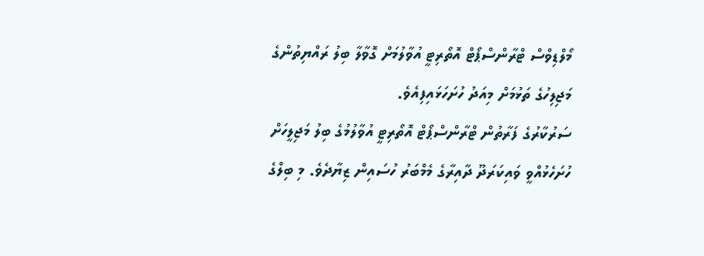މޯލްޑިވްސް ޓްރާންސްޕޯޓް އޮތޯރިޓީ އުވާލުމަށް ގޮވާލާ ބިލު ރައްޔިތުންގެ މަޖިލިހުގެ ތަޅުމަށް މިއަދު ހުށަހަޅައިފިއެވެ.
ސަރުކާރުގެ ފަރާތުން ޓްރާންސްޕޯޓް އޮތޯރިޓީ އުވާލުމުގެ ބިލު މަޖިލީހަށް ހުށަހެޅުއްވީ ވައިކަރަދޫ ދާއިރާގެ މެމްބަރު ހުސައިން ޒިޔާދެވެ. މި ބިލްގެ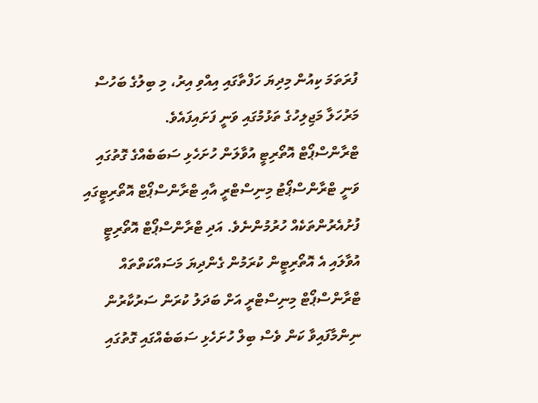ފުރަތަމަ ކިއުން މިދިޔަ ހަފްތާގައި އިއްވި އިރު، މި ބިލުގެ ބަހުސް މަރުހަލާ މަޖިލިހުގެ ތަޅުމުގައި ވަނީ ފަށައިފައެވެ.
ޓްރާންސްޕޯޓް އޮތޯރިޓީ އުވާލަން ހުށަހެޅި ސަބަބެއްގެ ގޮތުގައި ވަނީ ޓްރާންސްޕޯޓު މިނިސްޓްރީ އާއި ޓްރާންސްޕޯޓް އޮތޯރިޓީގައި ފުށުއެރުންތަކެއް ހުރުމުންނެވެ. އަދި ޓްރާންސްޕޯޓް އޮތޯރިޓީ އުވާލައި އެ އޮތޯރިޓީން ކުރަމުން ގެންދިޔަ މަސައްކަތްތައް ޓްރާންސްޕޯޓް މިނިސްޓްރީ އަށް ބަދަލު ކުރަން ސަރުކާރުން ނިންމާފައިވާ ކަން ވެސް ބިލް ހުށަހެޅި ސަބަބެއްގައި ގޮތުގައި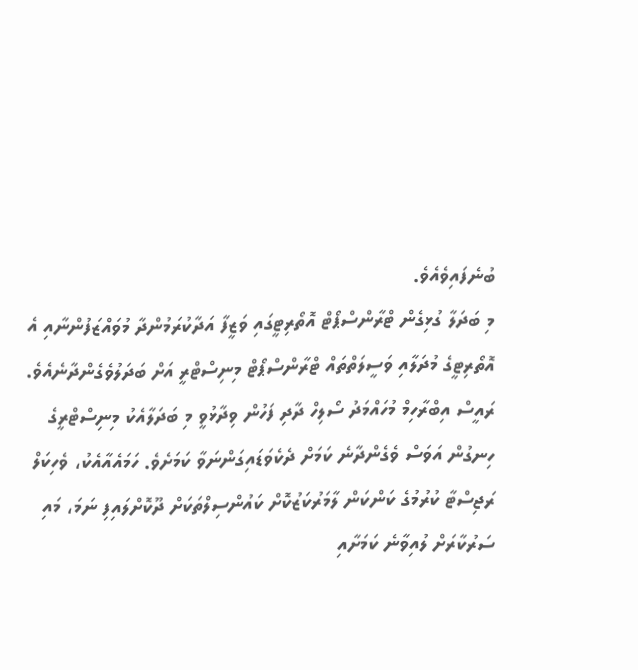ބުނެފައިވެއެވެ.
މި ބަދަލާ ގުޅިގެން ޓްރާންސްޕޯޓް އޮތޯރިޓީގައި ވަޒީފާ އަދާކުރަމުންދާ މުވައްޒަފުންނާއި އެ އޮތޯރިޓީގެ މުދަލާއި ވަސީލަތްތައް ޓްރާންސްޕޯޓް މިނިސްޓްރީ އަށް ބަދަލުވެގެންދާނެއެވެ.
ރައީސް އިބްރާހިމް މުހައްމަދު ސޯލިހް ދާދި ފަހުން ވިދާޅުވީ މި ބަދަލާއެކު މިނިސްޓްރީގެ ހިނގުން އަވަސް ވެގެންދާނެ ކަމަށް ދެކެވަޑައިގަންނަވާ ކަމަށެވެ. ހަމައެއާއެކު، ވެހިކަލް ރަޖިސްޓާ ކުރުމުގެ ކަންކަން ލާމަރުކަޒުކޮށް ކައުންސިލްތަކަށް ދޫކޮށްލައިފި ނަމަ، މައި ސަރުކާރަށް ލުއިވާނެ ކަމަށާއި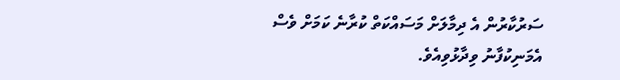ސަރުކާރުން އެ ދިމާލަށް މަސައްކަތް ކުރާނެ ކަމަށް ވެސް އެމަނިކުފާނު ވިދާޅުވިއެވެ.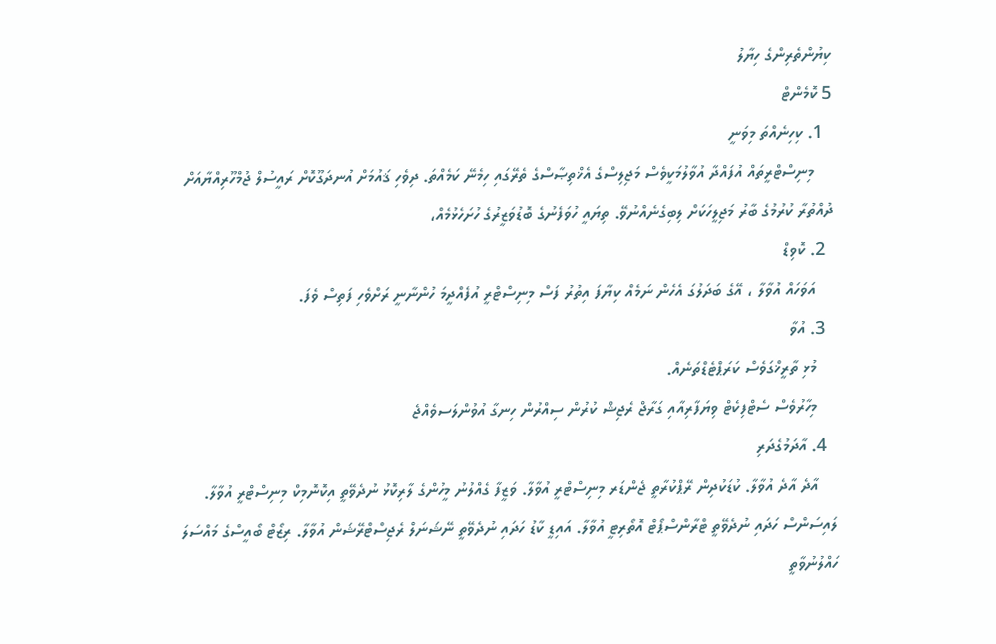ކިޔުންތެރިންގެ ހިޔާލު
5 ކޮމެންޓް
  1. ކިހިނެއްތަ މިވަނީ
    މިނިސްޓްރީތައް އުފައްދާ އުވާލުމަކީވެސް މަޖިލިސްގެ އެޚްތިޞާސްގެ ތެރޭގައި ހިމެނޭ ކަމެއްތަ. ދިވެހި ޤައުމަށް އުނދަގޫކޮށް ރައީސުލް ޖުމްހޫރިއްޔާއަށް ދުއްތުރާ ކުރުމުގެ ބާރު މަޖިލީހަކަށް ލިބިގެނެއްނުވޭ. ތިޔައީ ހުވަފެނުގެ ބޮޑުވަޒީރުގެ ހުށަހެޅުމެއް،
  2. ކޮވިޑް
    އަވަހައް އުވާލާ ، އޭގެ ބަދަލުގަ އެހެން ނަމެއް ކިޔާފަ އިތުރު ފަސް މިނިސްޓްރީ އުފެއްދީމަ ހުންނާނީ ރަށްވެހި ފަތިސް ވެފަ.
  3. އުވާ
    މުޅި ތާރީޚްގަވެސް ކަރަޕްޓެޑްތަނެއް.
    މިހާރުވެސް ސެޓްފިކެޓް ވިޔަފާރިއާއި ގަރާޖް ރެޖިޝް ކުރުން ސިއްރުން ހިނގާ އުވުންލަސވެއްޖެ
  4. އާދަމުގެދަރި
    އާދެ އާދެ އުވާލާ. ކުޑަކުދިން ރޭޕްކުރާތީ ޖެންޑަރ މިނިސްޓްރީ އުވާލާ. ވަޒީފާ ގެއްލުނު މީހުންގެ ލާރިކޮޅު ނުދެވޭތީ އިކޮނޮމިކް މިނިސްޓްރީ އުވާލާ. ލައިސަންސް ހަދައި ނުދެވޭތީ ޓްރާންސްޕޯޓް އޮތޯރިޓީ އުވާލާ. އައިޑީ ކާޑު ހަދައި ނުދެވޭތީ ނޭޝަނަލް ރެޖިސްޓްރޭޝަން އުވާލާ. ރިޒޯޓް ބޯއީސްގެ މައްސަލަ ހައްލުނުވާތީ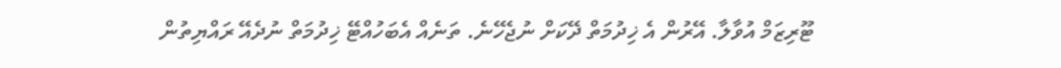ޓޫރިޒަމް އުވާލާ. އޭރުން އެ ޚިދުމަތް ދޭކަށް ނުޖެހޭނެ. ތަނެއް އެބަހުއްޓޭ ޚިދުމަތް ނުދެއޭ ރައްޔިތުން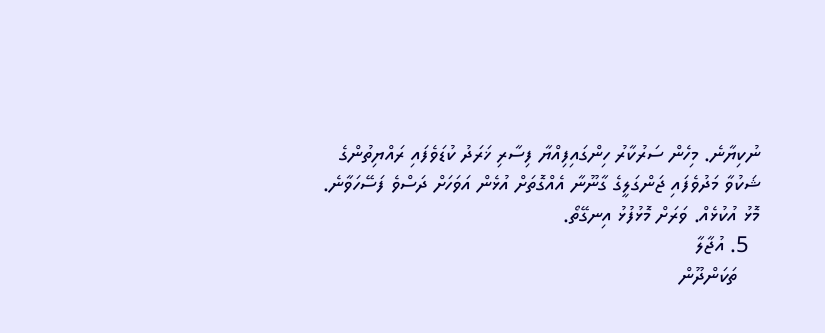ނުކިޔާނެ. މިހެން ސަރުކާރު ހިންގައިފިއްޔާ ފިސާރި ޚަރަދު ކުޑަވެފައި ރައްޔިތުންގެ ޝަކުވާ މަދުވެފައި ޖަންގަލީގެ ގާނޫނާ އެއްގޮތަށް އުޅެން އަވަހަށް ދަސްވެ ފަސޭހަވާނެ. މޮޅު އުކުޅެއް. ވަރަށް މޮޅުފުޅު އިނގޭތޯ.
  5. އުޖާލާ
    ތަކަންދޫން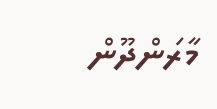މާރަންދޫން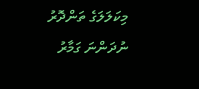މިކަލަލަގެ ތަންދޮރު ނުދަންނަ ގަމާރު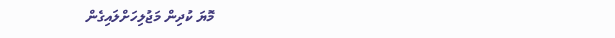މޮޔަ ކުދިން މަޖުލިހަށްލައިގެން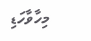މިހާވާހަޑި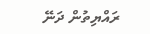ރައްޔިތުން ދަނޭ